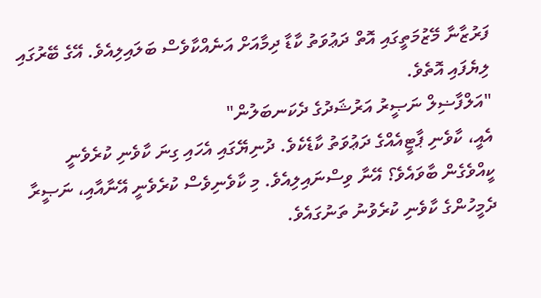ފަރުޒާނާ މޭޒުމަތީގައި އޮތް ދަޢުވަތު ކާޑާ ދިމާއަށް އަނެއްކާވެސް ބަލައިލިއެވެ. އޭގެ ބޭރުގައި ލިޔެފައި އޮތެވެ.
"އަލްފާޟިލް ނަޞީރު އަރުޝަދުގެ ދެކަނބަލުން"
އެއީ، ކާވެނި ޕާޓީއެއްގެ ދަޢުވަތު ކާޑެކެވެ. ދުނިޔޭގައި އެހައި ގިނަ ކާވެނި ކުރެވެނީ ކީއްވެގެން ބާވައެވެ؟ އޭނާ ވިސްނައިލިއެވެ. މި ކާވެނިވެސް ކުރެވެނީ އޭނާއާއި، ނަޞީރާ ދެމީހުންގެ ކާވެނި ކުރެވުނު ތަނުގައެވެ.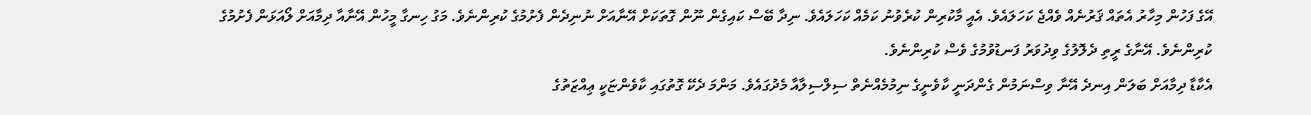އޭގެ ފަހުން މިހާރު އެތައް ޤަރުނެއް ވެއްޖެ ކަހަލައެވެ. އެއީ މާކުރިން ކުރެވުނު ކަމެއް ކަހަލައެވެ. ނިދާ ބޭސް ކައިގެން ނޫން ގޮތަކަށް އޭނާއަށް ނުނިދެން ފެށުމުގެ ކުރިންނެވެ. މަގު ހިނގާ މީހުން އޭނާއާ ދިމާއަށް ލޯއަޅަން ފެށުމުގެ ކުރިންނެވެ. އޭނާގެ ރީތި ދެލޮލުގެ ވިދުވަރު ފަނޑުވުމުގެ ވެސް ކުރިންނެވެ.
އެކާޑާ ދިމާއަށް ބަލަން އިނދެ އޭނާ ވިސްނަމުން ގެންދަނީ ކާވެނީގެ ނިމުމެއްނެތް ސިލްސިލާއާ މެދުގައެވެ. މަންމަ ދެކޭ ގޮތުގައި ކާވެންޏަކީ ޢިއްޒަތުގެ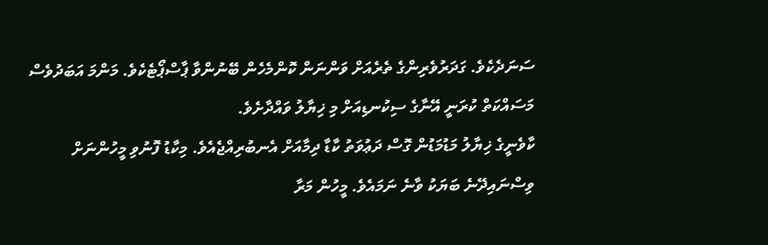ސަނަދެކެވެ. ގަދަރުވެރިންގެ ތެރެއަށް ވަންނަން ކޮންމެހެން ބޭނުންވާ ޕާސްޕޯޓެކެވެ. މަންމަ އަބަދުވެސް މަސައްކަތް ކުރަނީ އޭނާގެ ސިކުނޑިއަށް މި ޚިޔާލު ވައްދާށެވެ.
ކާވެނީގެ ޚިޔާލު މަޑުމަޑުން ގޮސް ދަޢުވަތު ކާޑާ ދިމާއަށް އެނބުރިއްޖެއެވެ. މިކާޑު ފޮނުވި މީހުންނަށް ވިސްނައިދޭނެ ބަޔަކު ވާނެ ނަމައެވެ. މީހުން މަރާ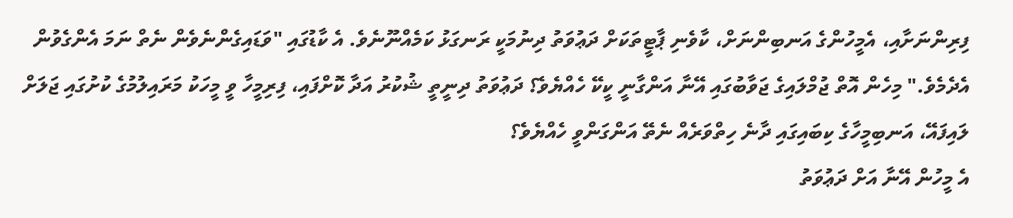ފިރިންނަށާއި، އެމީހުންގެ އަނބިންނަށް، ކާވެނި ޕާޓީތަކަށް ދަޢުވަތު ދިނުމަކީ ރަނގަޅު ކަމެއްނޫނެވެ. އެ ކާޑުގައި "ވަޑައިގެންނެވެން ނެތް ނަމަ އެންގެވުން އެދެމެވެ." މިހެން އޮތް ޖުމްލައިގެ ޖަވާބުގައި އޭނާ އަންގާނީ ކީކޭ ހެއްޔެވެ؟ ދަޢުވަތު ދިނީތީ ޝުކުރު އަދާ ކޮށްފައި، ފިރިމީހާ ވީ މީހަކު މަރައިލުމުގެ ކުށުގައި ޖަލަށް ލައިފައޭ، އަނބިމީހާގެ ކިބައިގައި ދާނެ ހިތްވަރެއް ނެތޭ އަންގަންވީ ހެއްޔެވެ؟
އެ މީހުން އޭނާ އަށް ދަޢުވަތު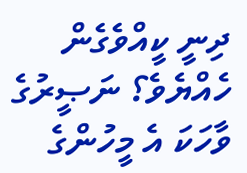ދިނީ ކީއްވެގެން ހެއްޔެވެ؟ ނަޞީރުގެ ވާހަކަ އެ މީހުންގެ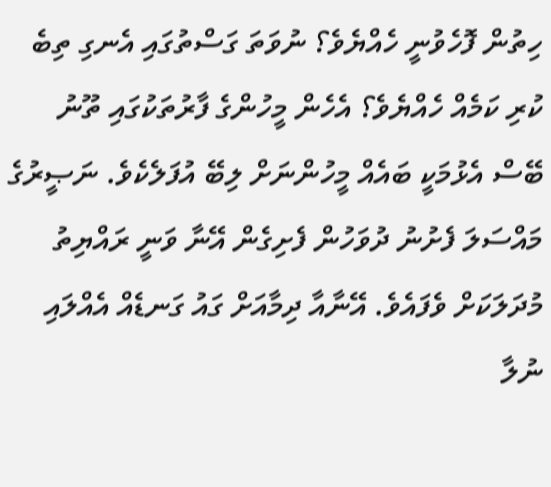ހިތުން ފޮހެވުނީ ހެއްޔެވެ؟ ނުވަތަ ގަސްތުގައި އެނގި ތިބެ ކުރި ކަމެއް ހެއްޔެވެ؟ އެހެން މީހުންގެ ފާރުތަކުގައި ތޫނު ބޭސް އެޅުމަކީ ބައެއް މީހުންނަށް ލިބޭ އުފަލެކެވެ. ނަޞީރުގެ މައްސަލަ ފެށުނު ދުވަހުން ފެށިގެން އޭނާ ވަނީ ރައްޔިތު މުދަލަކަށް ވެފައެވެ. އޭނާއާ ދިމާއަށް ގައު ގަނޑެއް އެއްލައި ނުލާ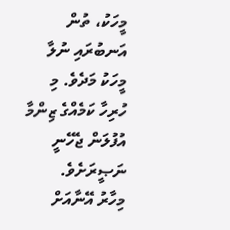މީހަކު، ތުން އަނބުރައި ނުލާ މީހަކު މަދެވެ. މި ހުރިހާ ކަމެއްގެ ޒިންމާ އުފުލަން ޖެހޭނީ ނަޞީރަށެވެ.
މިހާރު އޭނާއަށް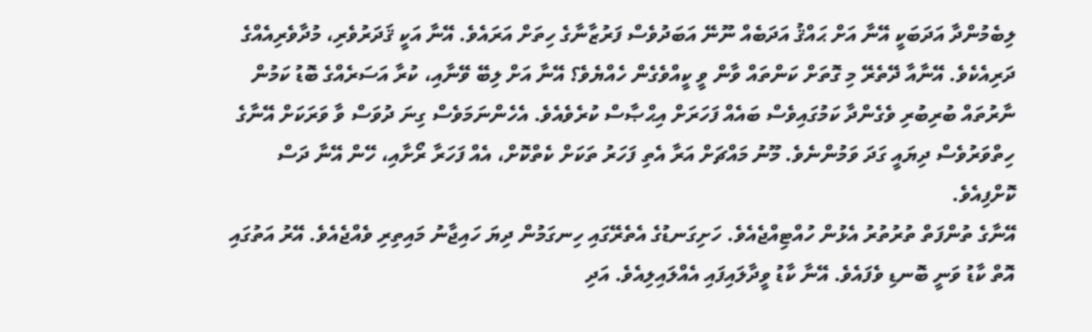ލިބެމުންދާ އަދަބަކީ އޭނާ އަށް ޙައްޤު އަދަބެއް ނޫނޭ އަބަދުވެސް ފަރުޒާނާގެ ހިތަށް އަރައެވެ. އޭނާ އަކީ ޤަދަރުވެރި، މުދާވެރިއެއްގެ ދަރިއެކެވެ. އޭނާއާ ދޭތެރޭ މި ގޮތަށް ކަންތައް ވާން ވީ ކީއްވެގެން ހެއްޔެވެ؟ އޭނާ އަށް ލިބޭ ވޭނާއި، ކުރާ އަސަރެއްގެ ބޮޑު ކަމުން ނާރުތައް ބުރިބުރި ވެގެންދާ ކަމުގައިވެސް ބައެއް ފަހަރަށް އިޙްޞާސް ކުރެވެއެވެ. އެހެންނަމަވެސް ގިނަ ދުވަސް ވާ ވަރަކަށް އޭނާގެ ހިތްވަރުވެސް ދިޔައީ ގަދަ ވަމުންނެވެ. މޫނު މައްޗަށް އަރާ އެތި ފަހަރު ތަކަށް ކެތްކޮށް، އެއް ފަހަރާ ރޯށާއި، ހޭން އޭނާ ދަސް ކޮށްފިއެވެ.
އޭނާގެ ތުންފަތް ތުރުތުރު އެޅުން ހުއްޓިއްޖެއެވެ. ހަށިގަނޑުގެ އެތެރޭގައި ހިނގަމުން ދިޔަ ހައިޖާނު މައިތިރި ވެއްޖެއެވެ. އޭރު އަތުގައި އޮތް ކާޑު ވަނީ ބޮނޑި ވެފައެވެ. އޭނާ ކާޑު ވީދާލައިފައި އެއްލައިލިއެވެ. އަދި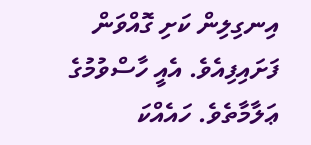އިނގިލިން ކަށި ގޮއްވަން ފަށައިފިއެވެ. އެއީ ހާސްވުމުގެ ޢަލާމާތެވެ. ހައެއްކަ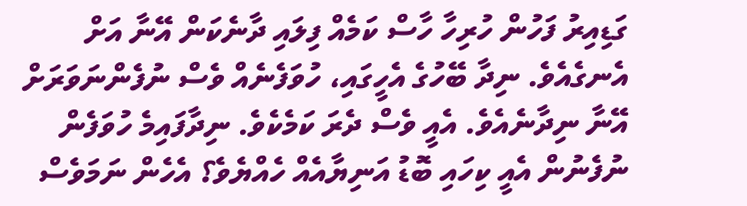ގަޑިއިރު ފަހުން ހުރިހާ ހާސް ކަމެއް ފިލައި ދާނެކަން އޭނާ އަށް އެނގެއެވެ. ނިދާ ބޭހުގެ އެހީގައި، ހުވަފެނެއް ވެސް ނުފެންނަވަރަށް އޭނާ ނިދާނެއެވެ. އެއީ ވެސް ދެރަ ކަމެކެވެ. ނިދާފައިމެ ހުވަފެން ނުފެނުން އެއީ ކިހައި ބޮޑު އަނިޔާއެއް ހެއްޔެވެ؟ އެހެން ނަމަވެސް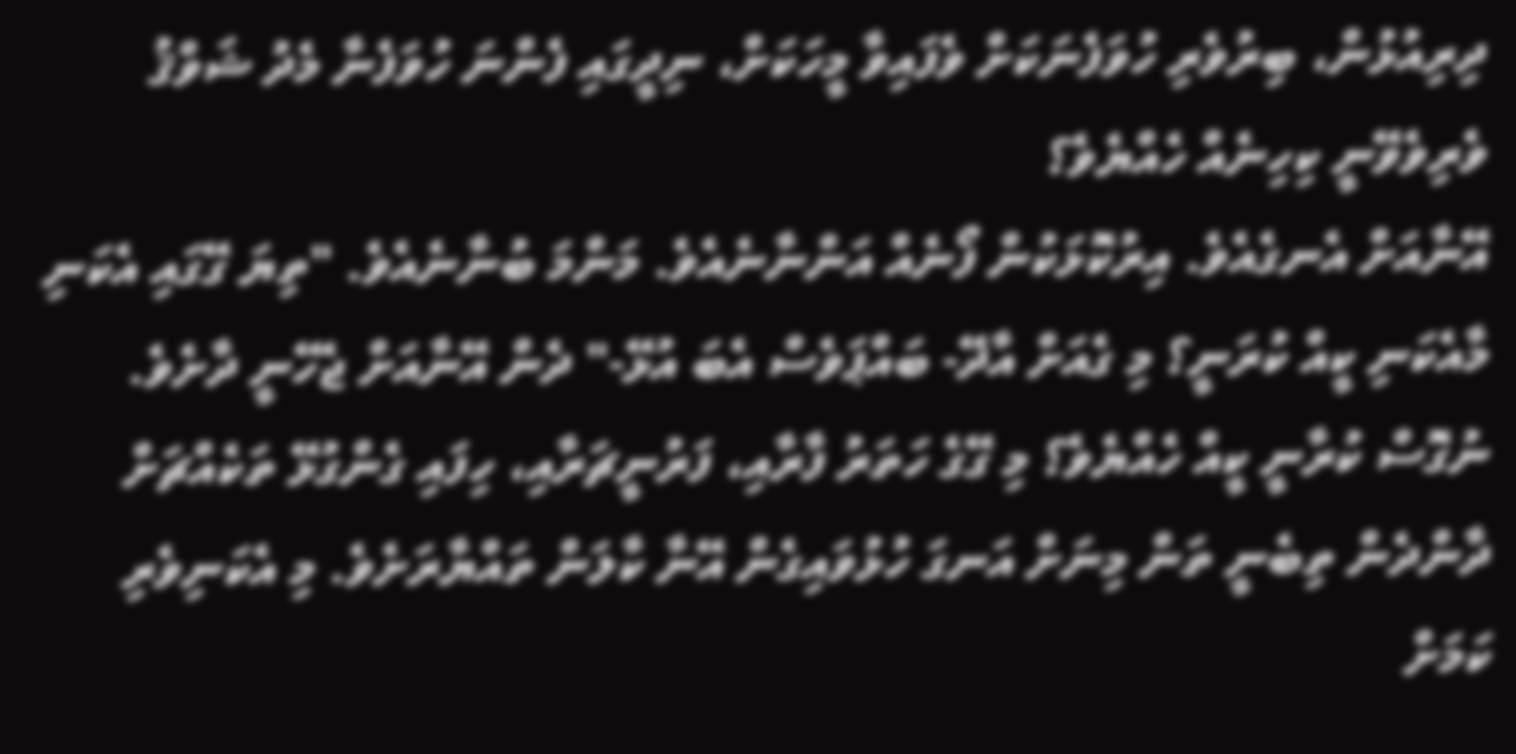ދިރިއުޅުން، ބިރުވެރި ހުވަފެނަކަށް ވެފައިވާ މީހަކަށް، ނިދީގައި ފެންނަ ހުވަފެނާ މެދު ޝަވްޤު ވެރިވެވޭނީ ކިހިނެއް ހެއްޔެވެ؟
އޭނާއަށް އެނގެއެވެ. އިރުކޮޅަކުން ފޯނެއް އަންނާނެއެވެ. މަންމަ ބުނާނެއެވެ. "ތިޔަ ގޭގައި އެކަނި މާއެކަނި ކީއް ކުރަނީ؟ މި ގެއަށް އާދޭ- ބައްޕަވެސް އެބަ އުޅޭ-" ދެން އޭނާއަށް ޖެހޭނީ ދާށެވެ. ނުގޮސް ކުރާނީ ކީއް ހެއްޔެވެ؟ މި ގޭގެ ހަތަރު ފާރާއި، ފަރުނީޗަރާއި، ހިފައި ގެންގުޅޭ ތަކެއްޗަށް ދާންދެން ތިބެނީ ތަން މިނަށް އަނގަ ހުޅުވައިގެން އޭނާ ކާލަން ތައްޔާރަށެވެ. މި އެކަނިވެރި ކަމަށް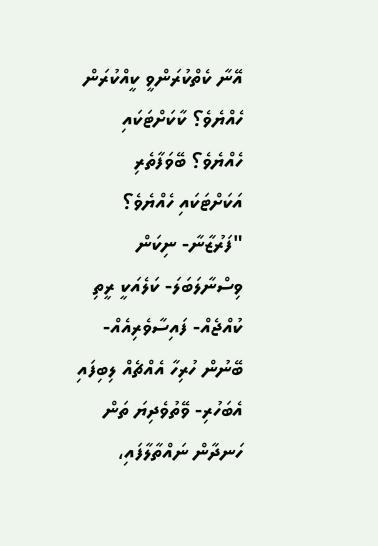އޭނާ ކެތްކުރަންވީ ކީއްކުރަން ހެއްޔެވެ؟ ކާކަށްޓަކައި ހެއްޔެވެ؟ ބޭވަފާތެރި އަކަށްޓަކައި ހެއްޔެވެ؟
"ފަރުޒާނާ- ނިކަން ވިސްނާލަބަލަ- ކަލެއަކީ ރީތި ކުއްޖެއް- ފައިސާވެރިއެއް- ބޭނުން ހުރިހާ އެއްޗެއް ލިބިފައި އެބަހުރި- ވޭތުވެދިޔަ ތަން ހަނދާން ނައްތާލާފައި،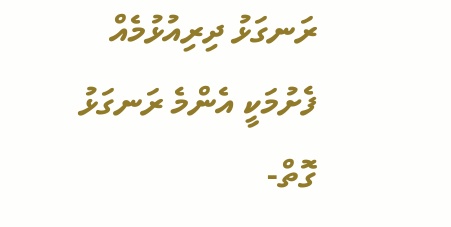ރަނގަޅު ދިރިއުޅުމެއް ފެށުމަކީ އެންމެ ރަނގަޅު ގޮތް-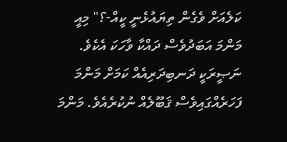ކަލެއަށް ވެގެން ތިޔައުޅެނީ ކީއް-؟" މިއީ މަންމަ އަބަދުވެސް ދައްކާ ވާހަކަ އެކެވެ. ނަޞީރަކީ ދަނބިދަރިއެއް ކަމަށް މަންމަ ފަހަރެއްގައިވެސް ޤަބޫލެއް ނުކުރެއެވެ. މަންމަ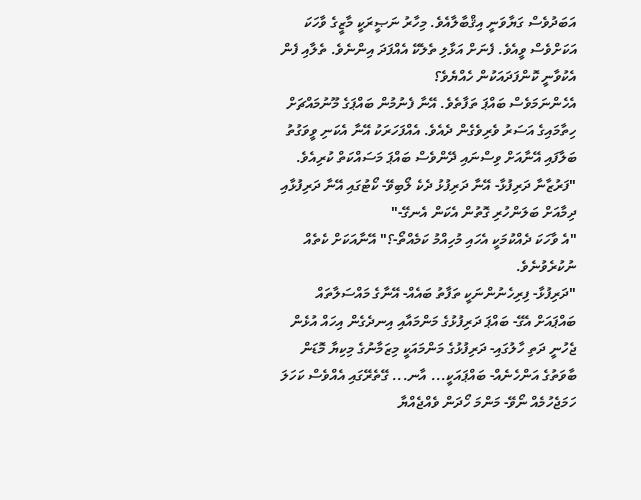އަބަދުވެސް ގަޔާވަނީ އިޤްބާލާއެވެ. މިހާރު ނަޞީރަކީ މާޒީގެ ވާހަކަ އަކަށްވެސް ވީއެވެ. ފެނަށް އަޅާލި ތެލެކޭ އެއްފަދަ އިންނެވެ. ތެލާއި ފެން އެކުވާނީ ކޮންފަދައަކުން ހެއްޔެވެ؟
އެހެންނަމަވެސް ބައްޕަ ތަފާތެވެ. އޭނާ ފެނުމުން ބައްޕަގެ މޫނުމައްޗަށް ހިތާމައިގެ އަސަރު ވެރިވެގެން ދެއެވެ. އެއްފަހަރަކު އޭނާ އެކަނި ވީވަގުތު ބަލާފައި އޭނާއަށް ވިސްނައި ދޭންވެސް ބައްޕަ މަސައްކަތް ކުރިއެވެ. "ފަރުޒާނާ ދަރިފުޅާ- އޭނާ ދަރިފުޅު ދެކެ ލޯބިވޭ- ކޯޓުގައި އޭނާ ދަރިފުޅާއި ދިމާއަށް ބަލަންހުރި ގޮތުން އެކަން އެނގޭ-"
"އެ ވާހަކަ ދެއްކުމަކީ އެހައި މުހިއްމު ކަމެއްތޯ-؟" އޭނާއަކަށް ކެތެއް ނުކުރެވުނެވެ.
"ދަރިފުޅާ- ފިރިހެނުންނަކީ ތަފާތު ބައެއް- އޭނާގެ މައްސަލާތައް ބައްޕައަށް އެގޭ- ބައްޕަ ދަރިފުޅުގެ މަންމައާއި އިނދެގެން އިހައް އުޅެން ޖެހުނީ ދަތި ހާލުގައި- ދަރިފުޅުގެ މަންމައަކީ މިޒަމާނުގެ މިކިޔާ މޮޑަން ބާވަތުގެ އަންހެނެއް- ބައްޕައަކީ... އާނ... ގޭތެރޭގައި އެއްވެސް ކަހަލަ ހަމަޖެހުމެއް ނޯވޭ- މަންމަ ހޯދަން ވެއްޖެއްޔާ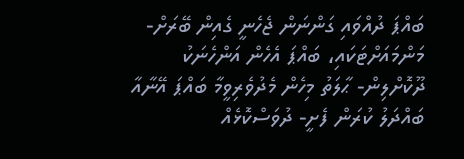ބައްޕަ ދުއްވައި ގަންނަން ޖެހެނީ ގެއިން ބޭރަށް- މަންމައަށްޓަކައި، ބައްޕަ އެހެން އަންހެނަކު ދޫކޮށްލިން- ޙާލަތު މިހެން މެދުވެރިވީމާ ބައްޕަ އޭނާއާ ބައްދަލު ކުރަން ފެށީ- ދުވަސްކޮޅެއް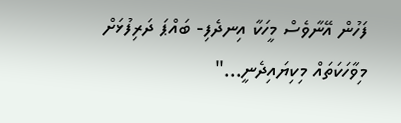ފަހުން އޭނާވެސް މީހަކާ އިނދެފި- ބައްޕަ ދަރިފުޅަށް މިވާހަކަތައް މިކިޔައިދެނީ..."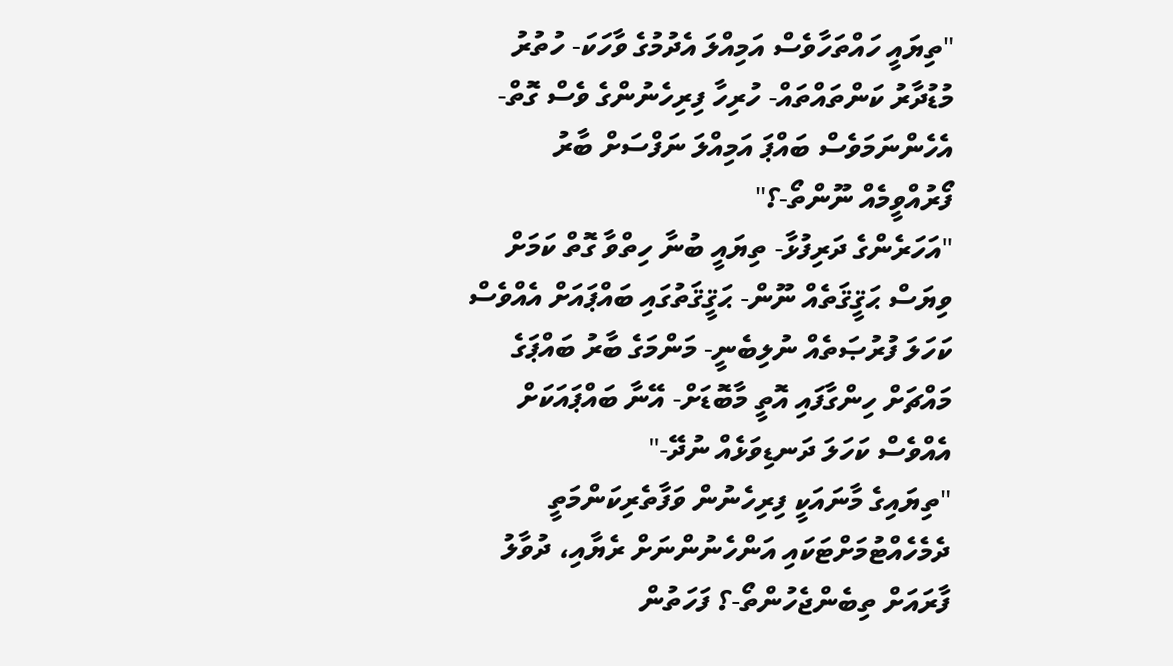"ތިޔައީ ހައްތަހާވެސް އަމިއްލަ އެދުމުގެ ވާހަކަ- ހުތުރު މުޑުދާރު ކަންތައްތައް- ހުރިހާ ފިރިހެނުންގެ ވެސް ގޮތް- އެހެންނަމަވެސް ބައްޕަ އަމިއްލަ ނަފްސަށް ބާރު ފޯރުއްވީމެއް ނޫންތޯ-؟"
"އަހަރެންގެ ދަރިފުޅާ- ތިޔައީ ބުނާ ހިތްވާ ގޮތް ކަމަށް ވިޔަސް ޙަޤީޤަތެއް ނޫން- ޙަޤީޤަތުގައި ބައްޕައަށް އެއްވެސް ކަހަލަ ފުރުޞަތެއް ނުލިބެނީ- މަންމަގެ ބާރު ބައްޕަގެ މައްޗަށް ހިންގާފައި އޮތީ މާބޮޑަށް- އޭނާ ބައްޕައަކަށް އެއްވެސް ކަހަލަ ދަނޑިވަޅެއް ނުދޭ-"
"ތިޔައިގެ މާނައަކީ ފިރިހެނުން ވަފާތެރިކަންމަތީ ދެމެހެއްޓުމަށްޓަކައި އަންހެނުންނަށް ރެޔާއި، ދުވާލު ފާރައަށް ތިބެންޖެހުންތޯ-؟ ފަހަތުން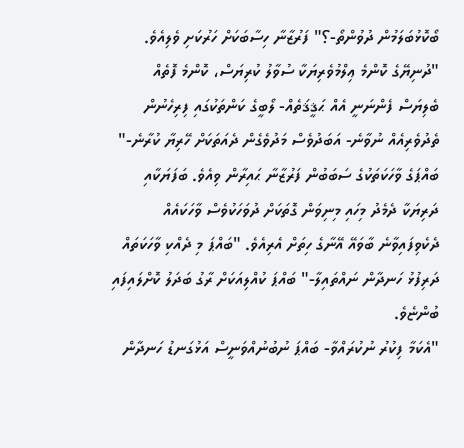ބޯކޮޅުބަލަމުން ދުވުންތޯ-؟" ފަރުޒާނާ ހިސާބަކަށް ހަރުކަށި ވެލިއެވެ.
"ދުނިޔޭގެ ކޮންމެ ޢިލްމުވެރިޔަކާ ސުވާލު ކުރިޔަސް، ކޮންމެ ފޮތެއް ބެލިޔަސް ފެންނަނީ އެއް ޙަޤީޤަތެއް- ލޯބީގެ ކަންތަކުގައި ފިރިހެނުން ތެދުވެރިއެއް ނުވާނެ- އަބަދުވެސް މަދުވެގެން ދެއަތަކަށް ހޭރިޔާ ކުރާނެ-" ބައްޕަގެ ވާހަކަތަކުގެ ސަބަބުން ފަރުޒާނާ ޙައިރާން ވިއެވެ. ބަފަޔަކާއި ދަރިޔަކާ ދެމެދު މިހައި މިނިވަން ގޮތަކަށް ދުވަހަކުވެސް ވާހަކައެއް ދެކެވިފައިވާނެ ބާވައޭ އޭނާގެ ހިތަށް އެރިއެވެ. "ބައްޕަ މި ދެއްކި ވާހަކަތައް ދަރިފުޅު ހަނދާން ނައްތައިލާ-" ބައްޕަ ކުއްލިއަކަށް ރާގު ބަދަލު ކޮށްލައިފައި ބުންޏެވެ.
"އެކަމާ ފިކުރު ނުކުރައްވާ- ބައްޕަ ނުބުނުއްވަނީސް އަޅުގަނޑު ހަނދާން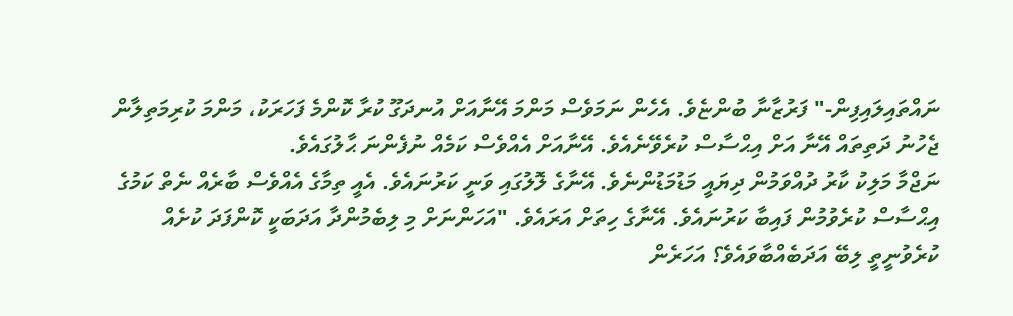ނައްތައިލައިފިން-" ފަރުޒާނާ ބުންޏެވެ. އެހެން ނަމަވެސް މަންމަ އޭނާއަށް އުނދަގޫ ކުރާ ކޮންމެ ފަހަރަކު، މަންމަ ކުރިމަތިލާން ޖެހުނު ދަތިތައް އޭނާ އަށް އިޙްސާސް ކުރެވޭނެއެވެ. އޭނާއަށް އެއްވެސް ކަމެއް ނުފެންނަ ޙާލުގައެވެ.
ނަޖްމާ މަލިކު ކާރު ދުއްވަމުން ދިޔައީ މަޑުމަޑުންނެވެ. އޭނާގެ ލޮލުގައި ވަނީ ކަރުނައެވެ. އެއީ ތިމާގެ އެއްވެސް ބާރެއް ނެތް ކަމުގެ އިޙްސާސް ކުރެވުމުން ފައިބާ ކަރުނައެވެ. އޭނާގެ ހިތަށް އަރައެވެ. "އަހަންނަށް މި ލިބެމުންދާ އަދަބަކީ ކޮންފަދަ ކުށެއް ކުރެވުނީތީ ލިބޭ އަދަބެއްބާވައެވެ؟ އަހަރެން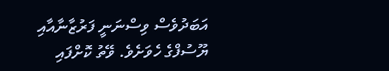އަބަދުވެސް ވިސްނަނީ ފަރުޒާނާއާއި ޔޫސުފްގެ ހެވަށެވެ. ވޭތު ކޮށްފައި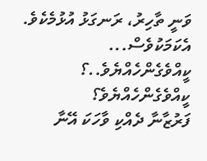ވަނީ ތާހިރު، ރަނގަޅު އުޅުމެކެވެ. އެކަމަކުވެސް... ކީއްވެގެންހެއްޔެވެ..؟ ކީއްވެގެންހެއްޔެވެ؟
ފަރުޒާނާ ދެއްކި ވާހަކަ އޭނާ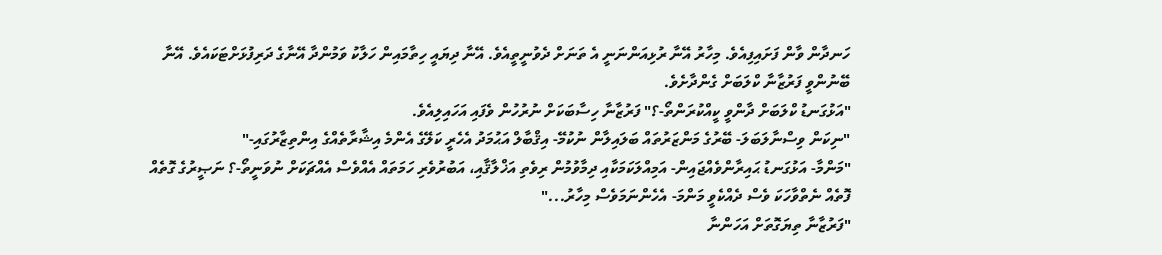ހަނދާން ވާން ފަށައިފިއެވެ. މިހާރު އޭނާ ރުޅިއަންނަނީ އެ ތަނަށް ދެވުނީތީއެވެ. އޭނާ ދިޔައީ ހިތާމައިން ހަލާކު ވަމުންދާ އޭނާގެ ދަރިފުޅަށްޓަކައެވެ. އޭނާ ބޭނުންވީ ފަރުޒާނާ ކްލަބަށް ގެންދާށެވެ.
"އަޅުގަނޑު ކްލަބަށް ދާންވީ ކީއްކުރަންތޯ-؟" ފަރުޒާނާ ހިސާބަކަށް ނުރުހުން ވެފައި އަހައިލިއެވެ.
"ނިކަން ވިސްނާލަބަލަ- ބޭރުގެ މަންޒަރުތައް ބަލައިލާން ނުކުމޭ- އިޤްބާލް އަޙުމަދު އެހެރީ ކަލޭގެ އެންމެ އިޝާރާތެއްގެ އިންތިޒާރުގައި-"
"މަންމާ- އަޅުގަނޑު ޙައިރާންވެއްޖައިން- އަމިއްލަކަމަކާއި ދިމާވުމުން ރިވެތި އަޚްލާޤާއި، އަބުރުވެރި ހަމަތައް އެއްވެސް އެއްޗަކަށް ނުވަނީތޯ-؟ ނަޞީރުގެ ގޮތެއް ފޮތެއް ނެތްވާހަކަ ވެސް ދެއްކެވީ މަންމަ- އެހެންނަމަވެސް މިހާރު..."
"ފަރުޒާނާ ތިޔަގޮތަށް އަހަންނާ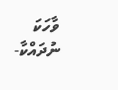ވާހަކަ ނުދައްކާ-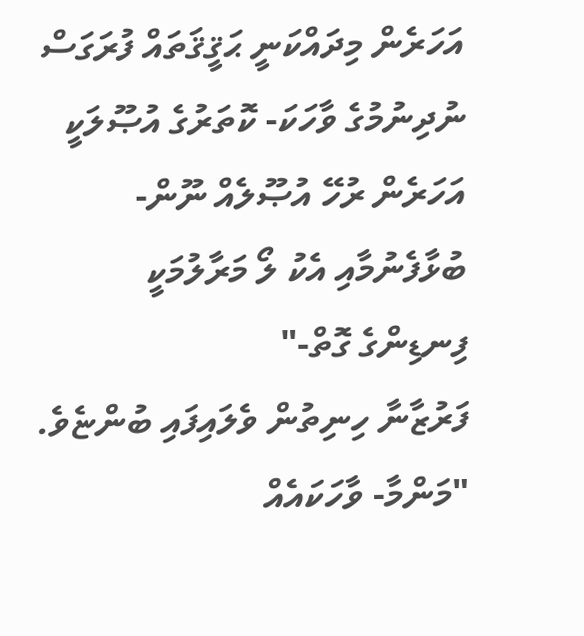އަހަރެން މިދައްކަނީ ޙަޤީޤަތައް ފުރަގަސް ނުދިނުމުގެ ވާހަކަ- ކޮތަރުގެ އުޞޫލަކީ އަހަރެން ރުހޭ އުޞޫލެއް ނޫން- ބުޅާފެނުމާއި އެކު ލޯ މަރާލުމަކީ ފިނޑިންގެ ގޮތް-"
ފަރުޒާނާ ހިނިތުން ވެލައިފައި ބުންޏެވެ. "މަންމާ- ވާހަކައެއް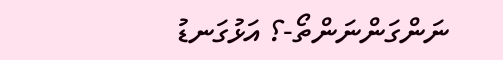ނަންގަންނަންތޯ-؟ އަޅުގަނޑު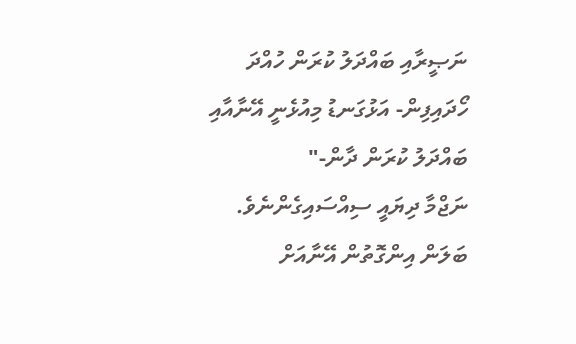ނަޞީރާއި ބައްދަލު ކުރަން ހުއްދަ ހޯދައިފިން- އަޅުގަނޑު މިއުޅެނީ އޭނާއާއި ބައްދަލު ކުރަން ދާން-"
ނަޖްމާ ދިޔައީ ސިއްސައިގެންނެވެ. ބަލަން އިންގޮތުން އޭނާއަށް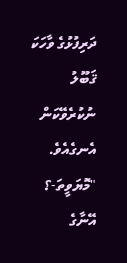ދަރިފުޅުގެ ވާހަކަ ޤަބޫލު ނުކުރެވޭކަން އެނގެއެވެ. "މޮޔަވީތަ-؟ އޭނާގެ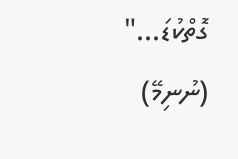ގޮތްކުޑަ..."
(ނުނިމޭ)